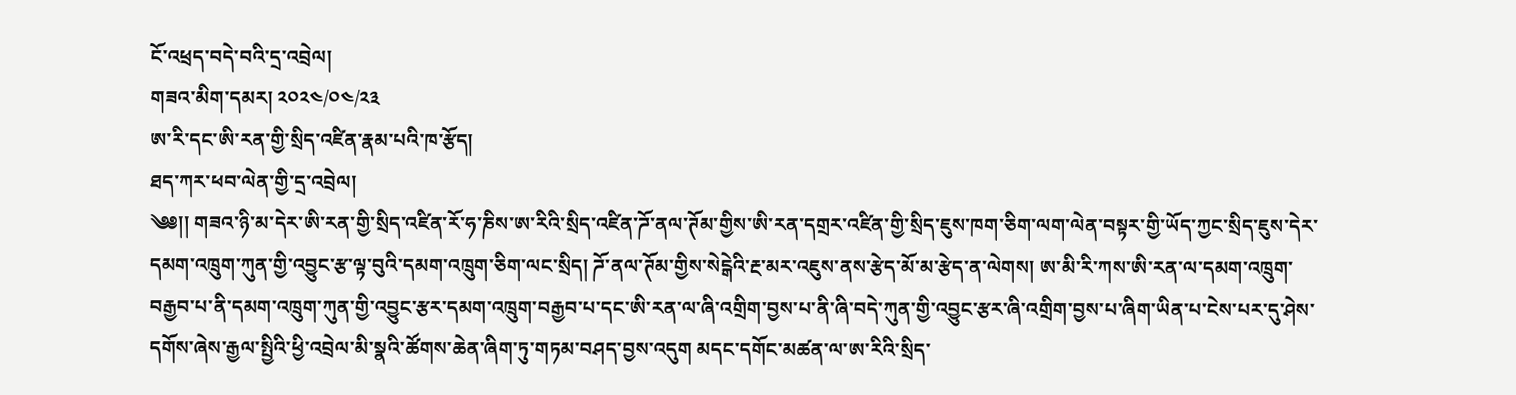ངོ་འཕྲད་བདེ་བའི་དྲ་འབྲེལ།
གཟའ་མིག་དམར། ༢༠༢༤/༠༤/༢༣
ཨ་རི་དང་ཨི་རན་གྱི་སྲིད་འཛིན་རྣམ་པའི་ཁ་རྩོད།
ཐད་ཀར་ཕབ་ལེན་གྱི་དྲ་འབྲེལ།
༄༅།། གཟའ་ཉི་མ་དེར་ཨི་རན་གྱི་སྲིད་འཛིན་རོ་ཧ་ཎིས་ཨ་རིའི་སྲིད་འཛིན་ཌོ་ནལ་ཊོམ་གྱིས་ཨི་རན་དགྲར་འཛིན་གྱི་སྲིད་ཇུས་ཁག་ཅིག་ལག་ལེན་བསྟར་གྱི་ཡོད་ཀྱང་སྲིད་ཇུས་དེར་དམག་འཁྲུག་ཀུན་གྱི་འབྱུང་རྩ་ལྟ་བུའི་དམག་འཁྲུག་ཅིག་ལང་སྲིད། ཌོ་ནལ་ཊོམ་གྱིས་སེངྒེའི་རྔ་མར་འཇུས་ནས་རྩེད་མོ་མ་རྩེད་ན་ལེགས། ཨ་མི་རི་ཀས་ཨི་རན་ལ་དམག་འཁྲུག་བརྒྱབ་པ་ནི་དམག་འཁྲུག་ཀུན་གྱི་འབྱུང་རྩར་དམག་འཁྲུག་བརྒྱབ་པ་དང་ཨི་རན་ལ་ཞི་འགྲིག་བྱས་པ་ནི་ཞི་བདེ་ཀུན་གྱི་འབྱུང་རྩར་ཞི་འགྲིག་བྱས་པ་ཞིག་ཡིན་པ་ངེས་པར་དུ་ཤེས་དགོས་ཞེས་རྒྱལ་སྤྱིའི་ཕྱི་འབྲེལ་མི་སྣའི་ཚོགས་ཆེན་ཞིག་ཏུ་གཏམ་བཤད་བྱས་འདུག མདང་དགོང་མཚན་ལ་ཨ་རིའི་སྲིད་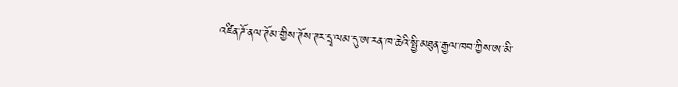འཛིན་ཌོ་ནལ་ཊོམ་གྱིས་ཊོས་ཊར་དྲྭ་ལམ་དུ་ཨ་རན་ཁ་ཆེའི་སྤྱི་མཐུན་རྒྱལ་ཁབ་ཀྱིས་ཨ་མི་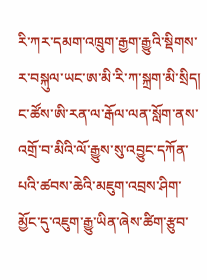རི་ཀར་དམག་འཁྲུག་རྒྱག་རྒྱུའི་སྡིགས་ར་བསྐུལ་ཡང་ཨ་མི་རི་ཀ་སྐྲག་མི་སྲིད། ང་ཚོས་ཨི་རན་ལ་རྒོལ་ལན་སློག་ནས་འགྲོ་བ་མིའི་ལོ་རྒྱུས་སུ་འབྱུང་དཀོན་པའི་ཚབས་ཆེའི་མཇུག་འབྲས་ཤིག་མྱོང་དུ་འཇུག་རྒྱུ་ཡིན་ཞེས་ཚིག་རྩུབ་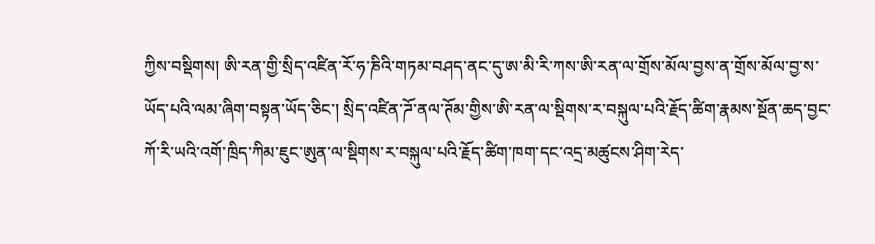ཀྱིས་བསྡིགས། ཨི་རན་གྱི་སྲིད་འཛིན་རོ་ཧ་ཎིའི་གཏམ་བཤད་ནང་དུ་ཨ་མི་རི་ཀས་ཨི་རན་ལ་གྲོས་མོལ་བྱས་ན་གྲོས་མོལ་བྱ་ས་ཡོད་པའི་ལམ་ཞིག་བསྟན་ཡོད་ཅིང་། སྲིད་འཛིན་ཌོ་ནལ་ཊོམ་གྱིས་ཨི་རན་ལ་སྡིགས་ར་བསྐུལ་པའི་རྗོད་ཚིག་རྣམས་སྔོན་ཆད་བྱང་ཀོ་རི་ཡའི་འགོ་ཁྲིད་ཀིམ་ཇུང་ཨུན་ལ་སྡིགས་ར་བསྐུལ་པའི་རྗོད་ཚིག་ཁག་དང་འདྲ་མཚུངས་ཤིག་རེད་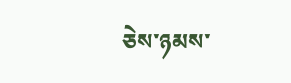ཅེས་ཉམས་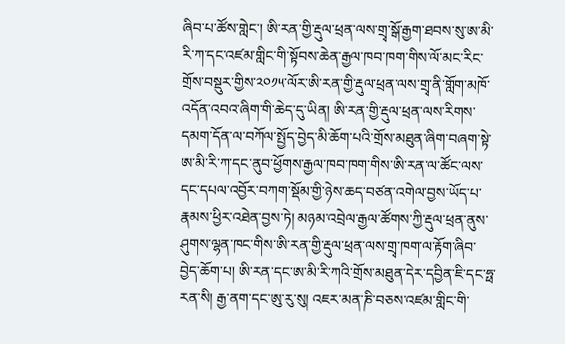ཞིབ་པ་ཚོས་གླེང་། ཨི་རན་གྱི་རྡུལ་ཕྲན་ལས་གྲྭ་སྒོ་རྒྱག་ཐབས་སུ་ཨ་མི་རི་ཀ་དང་འཛམ་གླིང་གི་སྟོབས་ཆེན་རྒྱལ་ཁབ་ཁག་གིས་ལོ་མང་རིང་གྲོས་བསྡུར་གྱིས་༢༠༡༥་ལོར་ཨི་རན་གྱི་རྡུལ་ཕྲན་ལས་གྲྭ་ནི་གློག་མཁོ་འདོན་འབའ་ཞིག་གི་ཆེད་དུ་ཡིན། ཨི་རན་གྱི་རྡུལ་ཕྲན་ལས་རིགས་དམག་དོན་ལ་བཀོལ་སྤྱོད་བྱེད་མི་ཆོག་པའི་གྲོས་མཐུན་ཞིག་བཞག་སྟེ་ཨ་མི་རི་ཀ་དང་ནུབ་ཕྱོགས་རྒྱལ་ཁབ་ཁག་གིས་ཨི་རན་ལ་ཚོང་ལས་དང་དཔལ་འབྱོར་བཀག་སྡོམ་གྱི་ཉེས་ཆད་བཙན་འགེལ་བྱས་ཡོད་པ་རྣམས་ཕྱིར་འཐེན་བྱས་ཏེ། མཉམ་འབྲེལ་རྒྱལ་ཚོགས་ཀྱི་རྡུལ་ཕྲན་ནུས་ཤུགས་ལྷན་ཁང་གིས་ཨི་རན་གྱི་རྡུལ་ཕྲན་ལས་གྲྭ་ཁག་ལ་རྟོག་ཞིབ་བྱེད་ཆོག་པ། ཨི་རན་དང་ཨ་མི་རི་ཀའི་གྲོས་མཐུན་དེར་དབྱིན་ཇི་དང་ཧྥ་རན་སི། རྒྱ་ནག་དང་ཨུ་རུ་སུ། འཇར་མན་ཎི་བཅས་འཛམ་གླིང་གི་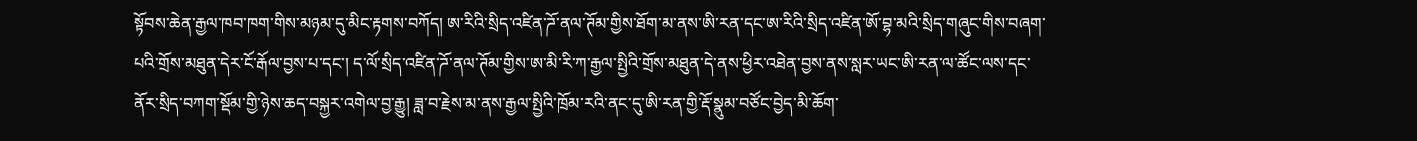སྟོབས་ཆེན་རྒྱལ་ཁབ་ཁག་གིས་མཉམ་དུ་མིང་རྟགས་བཀོད། ཨ་རིའི་སྲིད་འཛིན་ཌོ་ནལ་ཊོམ་གྱིས་ཐོག་མ་ནས་ཨི་རན་དང་ཨ་རིའི་སྲིད་འཛིན་ཨོ་བྷ་མའི་སྲིད་གཞུང་གིས་བཞག་པའི་གྲོས་མཐུན་དེར་ངོ་རྒོལ་བྱས་པ་དང་། ད་ལོ་སྲིད་འཛིན་ཌོ་ནལ་ཊོམ་གྱིས་ཨ་མི་རི་ཀ་རྒྱལ་སྤྱིའི་གྲོས་མཐུན་དེ་ནས་ཕྱིར་འཐེན་བྱས་ནས་སླར་ཡང་ཨི་རན་ལ་ཚོང་ལས་དང་ནོར་སྲིད་བཀག་སྡོམ་གྱི་ཉེས་ཆད་བསྐྱར་འགེལ་བྱ་རྒྱུ། ཟླ་བ་རྗེས་མ་ནས་རྒྱལ་སྤྱིའི་ཁྲོམ་རའི་ནང་དུ་ཨི་རན་གྱི་རྡོ་སྣུམ་བཙོང་བྱེད་མི་ཆོག་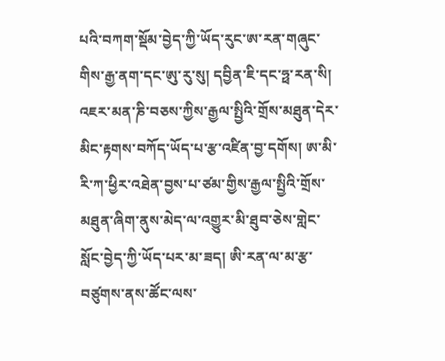པའི་བཀག་སྡོམ་བྱེད་ཀྱི་ཡོད་རུང་ཨ་རན་གཞུང་གིས་རྒྱ་ནག་དང་ཨུ་རུ་སུ། དབྱིན་ཇི་དང་ཧྥ་རན་སི། འཇར་མན་ཎི་བཅས་ཀྱིས་རྒྱལ་སྤྱིའི་གྲོས་མཐུན་དེར་མིང་རྟགས་བཀོད་ཡོད་པ་རྩ་འཛིན་བྱ་དགོས། ཨ་མི་རི་ཀ་ཕྱིར་འཐེན་བྱས་པ་ཙམ་གྱིས་རྒྱལ་སྤྱིའི་གྲོས་མཐུན་ཞིག་ནུས་མེད་ལ་འགྱུར་མི་ཐུབ་ཅེས་གླེང་སློང་བྱེད་ཀྱི་ཡོད་པར་མ་ཟད། ཨི་རན་ལ་མ་རྩ་བཙུགས་ནས་ཚོང་ལས་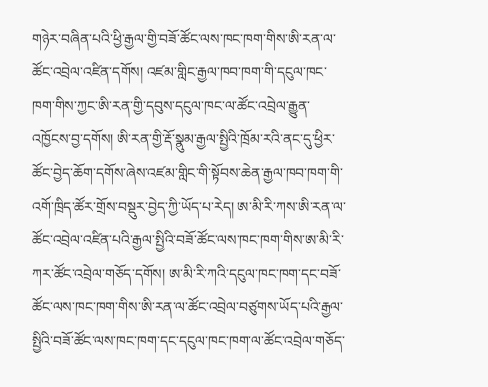གཉེར་བཞིན་པའི་ཕྱི་རྒྱལ་གྱི་བཟོ་ཚོང་ལས་ཁང་ཁག་གིས་ཨི་རན་ལ་ཚོང་འབྲེལ་འཛིན་དགོས། འཛམ་གླིང་རྒྱལ་ཁབ་ཁག་གི་དངུལ་ཁང་ཁག་གིས་ཀྱང་ཨི་རན་གྱི་དབུས་དངུལ་ཁང་ལ་ཚོང་འབྲེལ་རྒྱུན་འཁྱོངས་བྱ་དགོས། ཨི་རན་གྱི་རྡོ་སྣུམ་རྒྱལ་སྤྱིའི་ཁྲོམ་རའི་ནང་དུ་ཕྱིར་ཚོང་བྱེད་ཆོག་དགོས་ཞེས་འཛམ་གླིང་གི་སྟོབས་ཆེན་རྒྱལ་ཁབ་ཁག་གི་འགོ་ཁྲིད་ཚོར་གྲོས་བསྡུར་བྱེད་ཀྱི་ཡོད་པ་རེད། ཨ་མི་རི་ཀས་ཨི་རན་ལ་ཚོང་འབྲེལ་འཛིན་པའི་རྒྱལ་སྤྱིའི་བཟོ་ཚོང་ལས་ཁང་ཁག་གིས་ཨ་མི་རི་ཀར་ཚོང་འབྲེལ་གཅོད་དགོས། ཨ་མི་རི་ཀའི་དངུལ་ཁང་ཁག་དང་བཟོ་ཚོང་ལས་ཁང་ཁག་གིས་ཨི་རན་ལ་ཚོང་འབྲེལ་བཙུགས་ཡོད་པའི་རྒྱལ་སྤྱིའི་བཟོ་ཚོང་ལས་ཁང་ཁག་དང་དངུལ་ཁང་ཁག་ལ་ཚོང་འབྲེལ་གཅོད་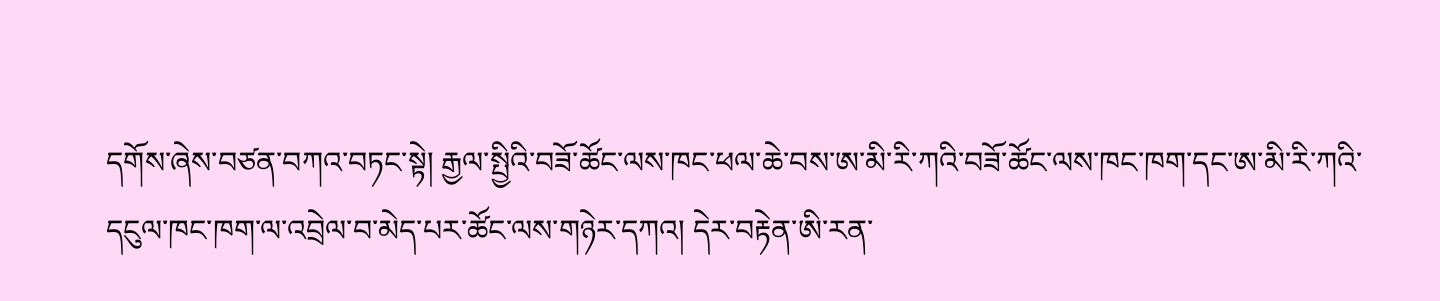དགོས་ཞེས་བཙན་བཀའ་བཏང་སྟེ། རྒྱལ་སྤྱིའི་བཟོ་ཚོང་ལས་ཁང་ཕལ་ཆེ་བས་ཨ་མི་རི་ཀའི་བཟོ་ཚོང་ལས་ཁང་ཁག་དང་ཨ་མི་རི་ཀའི་དངུལ་ཁང་ཁག་ལ་འབྲེལ་བ་མེད་པར་ཚོང་ལས་གཉེར་དཀའ། དེར་བརྟེན་ཨི་རན་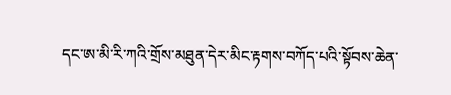དང་ཨ་མི་རི་ཀའི་གྲོས་མཐུན་དེར་མིང་རྟགས་བཀོད་པའི་སྟོབས་ཆེན་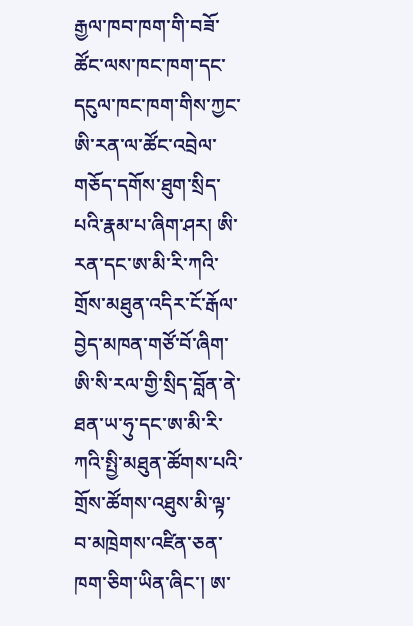རྒྱལ་ཁབ་ཁག་གི་བཟོ་ཚོང་ལས་ཁང་ཁག་དང་དངུལ་ཁང་ཁག་གིས་ཀྱང་ཨི་རན་ལ་ཚོང་འབྲེལ་གཅོད་དགོས་ཐུག་སྲིད་པའི་རྣམ་པ་ཞིག་ཤར། ཨི་རན་དང་ཨ་མི་རི་ཀའི་གྲོས་མཐུན་འདིར་ངོ་རྒོལ་བྱེད་མཁན་གཙོ་བོ་ཞིག་ཨི་སི་རལ་གྱི་སྲིད་བློན་ནེ་ཐན་ཡ་ཧུ་དང་ཨ་མི་རི་ཀའི་སྤྱི་མཐུན་ཚོགས་པའི་གྲོས་ཚོགས་འཐུས་མི་ལྟ་བ་མཁྲེགས་འཛིན་ཅན་ཁག་ཅིག་ཡིན་ཞིང་། ཨ་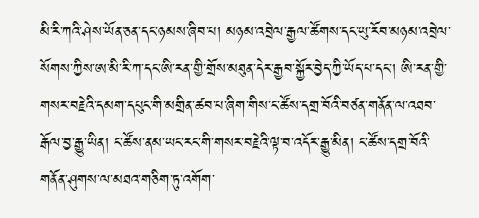མི་རི་ཀའི་ཤེས་ཡོན་ཅན་དང་ཉམས་ཞིབ་པ། མཉམ་འབྲེལ་རྒྱལ་ཚོགས་དང་ཡུ་རོབ་མཉམ་འབྲེལ་སོགས་ཀྱིས་ཨ་མི་རི་ཀ་དང་ཨི་རན་གྱི་གྲོས་མཐུན་དེར་རྒྱབ་སྐྱོར་བྱེད་ཀྱི་ཡོད་པ་དང་། ཨི་རན་གྱི་གསར་བརྗེའི་དམག་དཔུང་གི་མགྲིན་ཚབ་པ་ཞིག་གིས་ང་ཚོས་དགྲ་བོའི་བཙན་གནོན་ལ་འཐབ་རྒོལ་བྱ་རྒྱུ་ཡིན། ང་ཚོས་ནམ་ཡང་རང་གི་གསར་བརྗེའི་ལྟ་བ་འདོར་རྒྱུ་མིན། ང་ཚོས་དགྲ་བོའི་གནོན་ཤུགས་ལ་མཐའ་གཅིག་ཏུ་འགོག་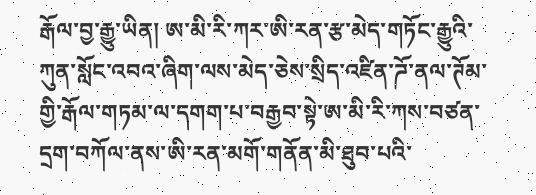རྒོལ་བྱ་རྒྱུ་ཡིན། ཨ་མི་རི་ཀར་ཨི་རན་རྩ་མེད་གཏོང་རྒྱུའི་ཀུན་སློང་འབའ་ཞིག་ལས་མེད་ཅེས་སྲིད་འཛིན་ཌོ་ནལ་ཊོམ་གྱི་རྒོལ་གཏམ་ལ་དགག་པ་བརྒྱབ་སྟེ་ཨ་མི་རི་ཀས་བཙན་དྲག་བཀོལ་ནས་ཨི་རན་མགོ་གནོན་མི་ཐུབ་པའི་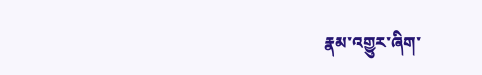རྣམ་འགྱུར་ཞིག་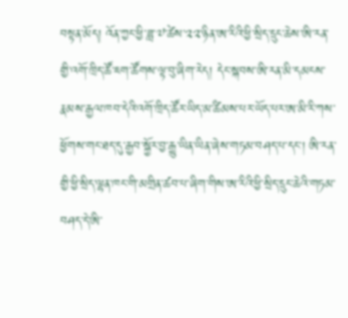བསྟན་མོད། འོན་ཀྱང་ཕྱི་ཟླ་༧་ཚེས་༢༢་ཉིན་ཨ་རིའི་ཕྱི་སྲིད་དྲུང་ཆེས་ཨི་རན་གྱི་འགོ་ཁྲིད་ཚོ་ཇག་ཚོགས་ལྟ་བུ་ཞིག་རེད། དེང་སྐབས་ཨི་རན་མི་དམངས་རྣམས་རྒྱལ་ཁབ་དེའི་འགོ་ཁྲིད་ཚོར་ཡིད་མ་ཚིམས་པར་ཡོད་པར་ཨ་མི་རི་ཀས་ཕྱོགས་གང་ཐད་དུ་རྒྱབ་སྐྱོར་བྱ་རྒྱུ་ཡིན་ཡིན་ཞེས་གཏམ་བཤད་པ་དང་། ཨི་རན་གྱི་ཕྱི་སྲིད་ལྷན་ཁང་གི་མགྲིན་ཚབ་པ་ཞིག་གིས་ཨ་རིའི་ཕྱི་སྲིད་དྲུང་ཆེའི་གཏམ་བཤད་དེ་ཨི་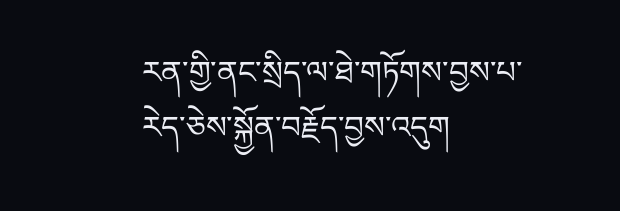རན་གྱི་ནང་སྲིད་ལ་ཐེ་གཏོགས་བྱས་པ་རེད་ཅེས་སྐྱོན་བརྗོད་བྱས་འདུག